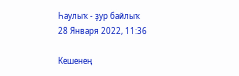Һаулыҡ - ҙур байлыҡ
28 Января 2022, 11:36

Кешенең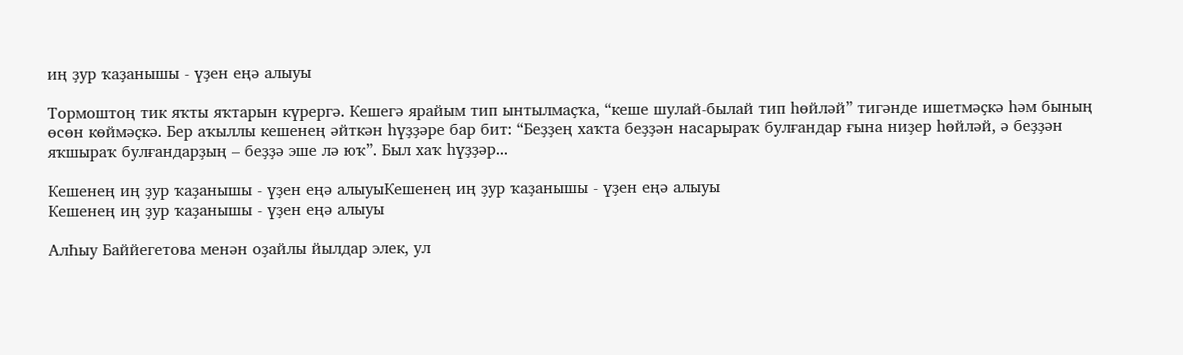иң ҙур ҡаҙанышы - үҙен еңә алыуы

Тормоштоң тик яҡты яҡтарын күрергә. Кешегә ярайым тип ынтылмаҫҡа, “кеше шулай-былай тип һөйләй” тигәнде ишетмәҫкә һәм бының өсөн көймәҫкә. Бер аҡыллы кешенең әйткән һүҙҙәре бар бит: “Беҙҙең хаҡта беҙҙән насарыраҡ булғандар ғына ниҙер һөйләй, ә беҙҙән яҡшыраҡ булғандарҙың – беҙҙә эше лә юҡ”. Был хаҡ һүҙҙәр...

Кешенең иң ҙур ҡаҙанышы - үҙен еңә алыуыКешенең иң ҙур ҡаҙанышы - үҙен еңә алыуы
Кешенең иң ҙур ҡаҙанышы - үҙен еңә алыуы

АлҺыу Баййегетова менән оҙайлы йылдар элек, ул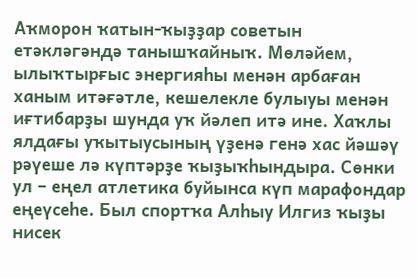Аҡморон ҡатын-ҡыҙҙар советын етәкләгәндә танышҡайныҡ. Мөләйем, ылыҡтырғыс энергияһы менән арбаған ханым итәғәтле, кешелекле булыуы менән иғтибарҙы шунда уҡ йәлеп итә ине. Хаҡлы ялдағы уҡытыусының үҙенә генә хас йәшәү рәүеше лә күптәрҙе ҡыҙыҡһындыра. Сөнки ул – еңел атлетика буйынса күп марафондар еңеүсеһе. Был спортҡа Алһыу Илгиз ҡыҙы нисек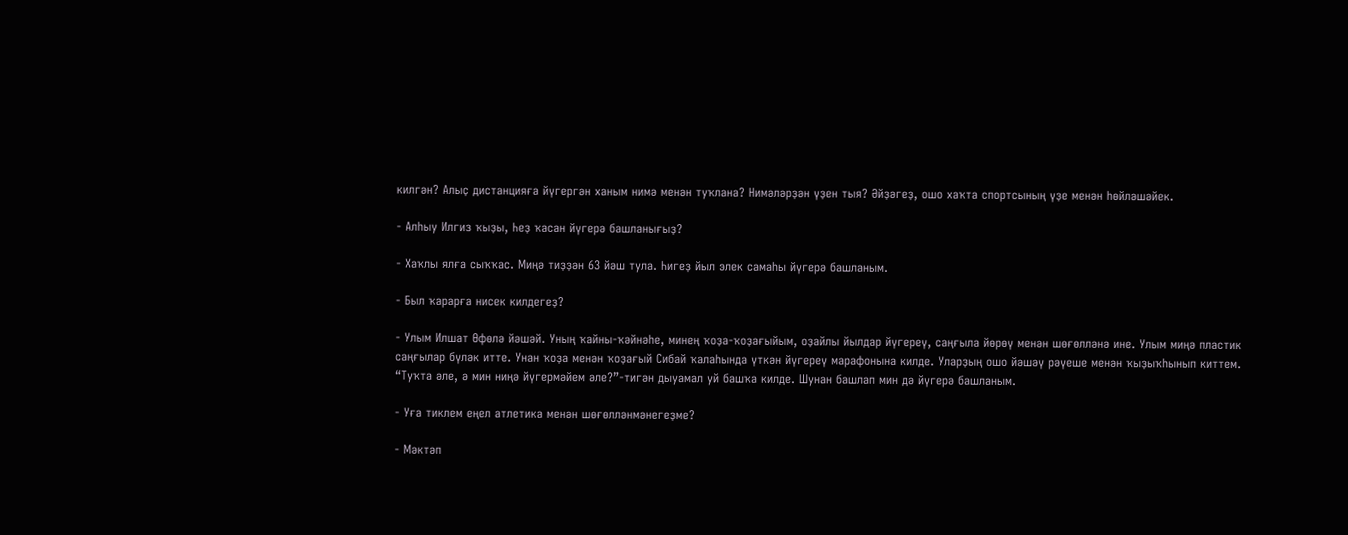килгән? Алыҫ дистанцияға йүгергән ханым нимә менән туҡлана? Нимәләрҙән үҙен тыя? Әйҙәгеҙ, ошо хаҡта спортсының үҙе менән һөйләшәйек.

- Алһыу Илгиз ҡыҙы, Һеҙ ҡасан йүгерә башланығыҙ?

- Хаҡлы ялға сыҡҡас. Миңә тиҙҙән 63 йәш тула. Һигеҙ йыл элек самаһы йүгерә башланым.

- Был ҡарарға нисек килдегеҙ?

- Улым Илшат Өфөлә йәшәй. Уның ҡайны-ҡәйнәһе, минең ҡоҙа-ҡоҙағыйым, оҙайлы йылдар йүгереү, саңғыла йөрөү менән шөғөлләнә ине. Улым миңә пластик саңғылар бүләк итте. Унан ҡоҙа менән ҡоҙағый Сибай ҡалаһында үткән йүгереү марафонына килде. Уларҙың ошо йәшәү рәүеше менән ҡыҙыҡһынып киттем. “Туҡта әле, ә мин ниңә йүгермәйем әле?”-тигән дыуамал уй башҡа килде. Шунан башлап мин дә йүгерә башланым.

- Уға тиклем еңел атлетика менән шөғөлләнмәнегеҙме?

- Мәктәп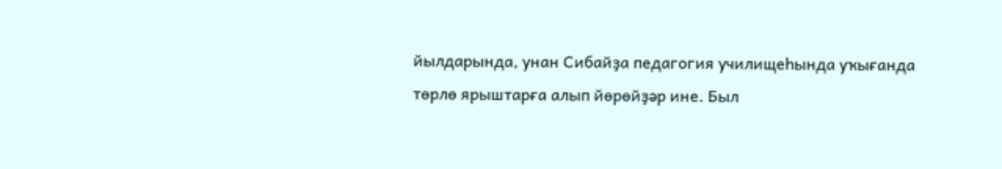йылдарында, унан Сибайҙа педагогия училищеһында уҡығанда төрлө ярыштарға алып йөрөйҙәр ине. Был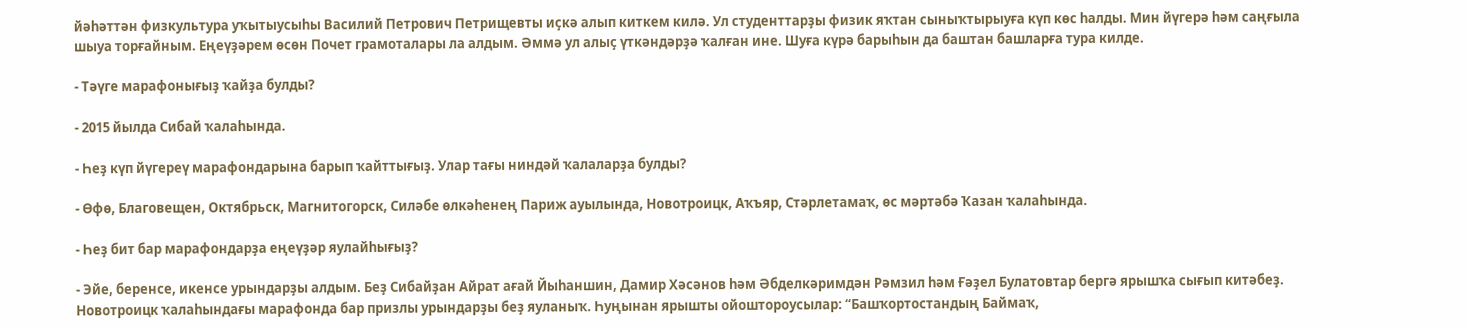йәһәттән физкультура уҡытыусыһы Василий Петрович Петрищевты иҫкә алып киткем килә. Ул студенттарҙы физик яҡтан сыныҡтырыуға күп көс һалды. Мин йүгерә һәм саңғыла шыуа торғайным. Еңеүҙәрем өсөн Почет грамоталары ла алдым. Әммә ул алыҫ үткәндәрҙә ҡалған ине. Шуға күрә барыһын да баштан башларға тура килде.

- Тәүге марафонығыҙ ҡайҙа булды?

- 2015 йылда Сибай ҡалаһында.

- Һеҙ күп йүгереү марафондарына барып ҡайттығыҙ. Улар тағы ниндәй ҡалаларҙа булды?

- Өфө, Благовещен, Октябрьск, Магнитогорск, Силәбе өлкәһенең Париж ауылында, Новотроицк, Аҡъяр, Стәрлетамаҡ, өс мәртәбә Ҡазан ҡалаһында.

- Һеҙ бит бар марафондарҙа еңеүҙәр яулайһығыҙ?

- Эйе, беренсе, икенсе урындарҙы алдым. Беҙ Сибайҙан Айрат ағай Йыһаншин, Дамир Хәсәнов һәм Әбделкәримдән Рәмзил һәм Ғәҙел Булатовтар бергә ярышҡа сығып китәбеҙ. Новотроицк ҡалаһындағы марафонда бар призлы урындарҙы беҙ яуланыҡ. Һуңынан ярышты ойоштороусылар: “Башҡортостандың Баймаҡ,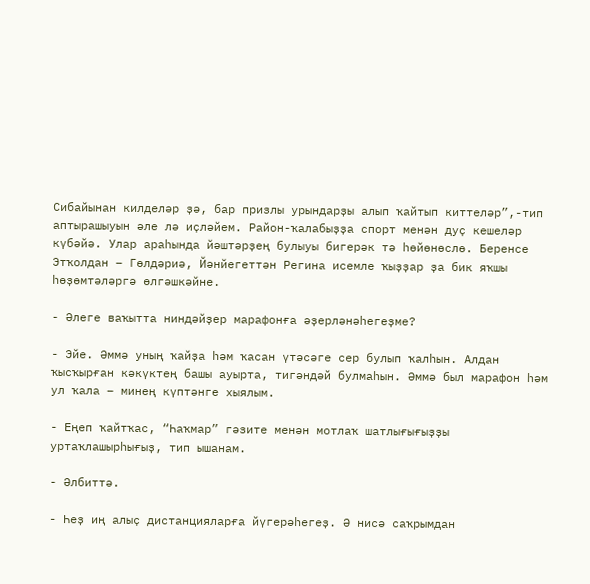Сибайынан килделәр ҙә, бар призлы урындарҙы алып ҡайтып киттеләр”,-тип аптырашыуын әле лә иҫләйем. Район-ҡалабыҙҙа спорт менән дуҫ кешеләр күбәйә. Улар араһында йәштәрҙең булыуы бигерәк тә һөйөнөслө. Беренсе Этҡолдан – Гөлдәриә, Йәнйегеттән Регина исемле ҡыҙҙар ҙа бик яҡшы һөҙөмтәләргә өлгәшкәйне.

- Әлеге ваҡытта ниндәйҙер марафонға әҙерләнәһегеҙме?

- Эйе. Әммә уның ҡайҙа һәм ҡасан үтәсәге сер булып ҡалһын. Алдан ҡысҡырған кәкүктең башы ауырта, тигәндәй булмаһын. Әммә был марафон һәм ул ҡала – минең күптәнге хыялым.

- Еңеп ҡайтҡас, “Һаҡмар” гәзите менән мотлаҡ шатлығығыҙҙы уртаҡлашырһығыҙ, тип ышанам.

- Әлбиттә.

- Һеҙ иң алыҫ дистанцияларға йүгерәһегеҙ. Ә нисә саҡрымдан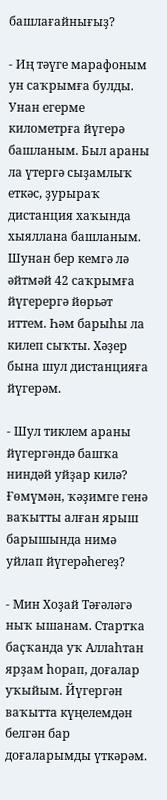башлағайнығыҙ?

- Иң тәүге марафоным ун саҡрымға булды. Унан егерме километрға йүгерә башланым. Был араны ла үтергә сыҙамлыҡ еткәс, ҙурыраҡ дистанция хаҡында хыяллана башланым. Шунан бер кемгә лә әйтмәй 42 саҡрымға йүгерергә йөрьәт иттем. Һәм барыһы ла килеп сыҡты. Хәҙер бына шул дистанцияға йүгерәм.

- Шул тиклем араны йүгергәндә башҡа ниндәй уйҙар килә? Ғөмүмән, ҡәҙимге генә ваҡытты алған ярыш барышында нимә уйлап йүгерәһегеҙ?

- Мин Хоҙай Тәғәләгә ныҡ ышанам. Стартҡа баҫҡанда уҡ Аллаһтан ярҙам һорап, доғалар уҡыйым. Йүгергән ваҡытта күңелемдән белгән бар доғаларымды үткәрәм.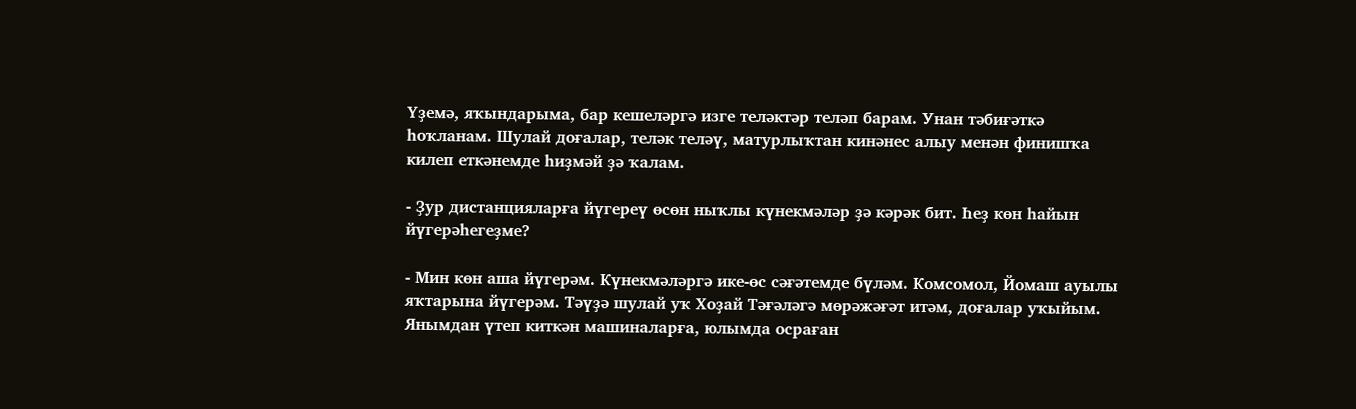Үҙемә, яҡындарыма, бар кешеләргә изге теләктәр теләп барам. Унан тәбиғәткә һоҡланам. Шулай доғалар, теләк теләү, матурлыҡтан кинәнес алыу менән финишҡа килеп еткәнемде һиҙмәй ҙә ҡалам.

- Ҙур дистанцияларға йүгереү өсөн ныҡлы күнекмәләр ҙә кәрәк бит. Һеҙ көн һайын йүгерәһегеҙме?

- Мин көн аша йүгерәм. Күнекмәләргә ике-өс сәғәтемде бүләм. Комсомол, Йомаш ауылы яҡтарына йүгерәм. Тәүҙә шулай уҡ Хоҙай Тәғәләгә мөрәжәғәт итәм, доғалар уҡыйым. Янымдан үтеп киткән машиналарға, юлымда осраған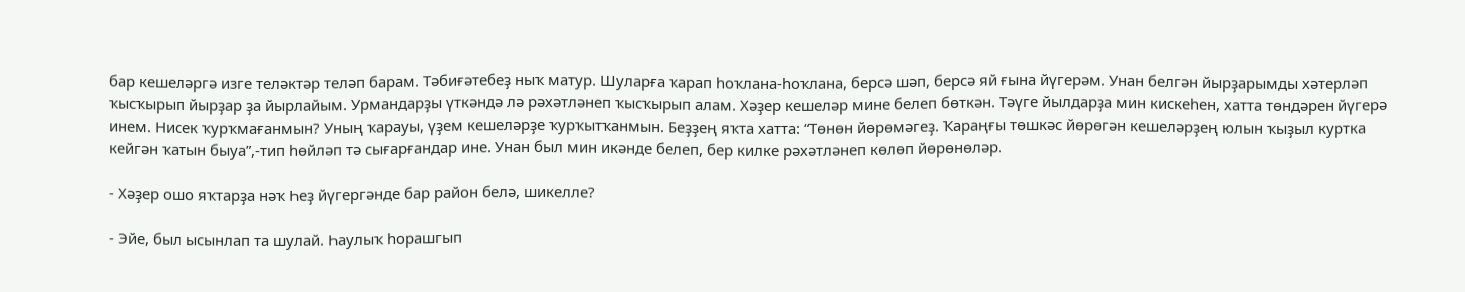бар кешеләргә изге теләктәр теләп барам. Тәбиғәтебеҙ ныҡ матур. Шуларға ҡарап һоҡлана-һоҡлана, берсә шәп, берсә яй ғына йүгерәм. Унан белгән йырҙарымды хәтерләп ҡысҡырып йырҙар ҙа йырлайым. Урмандарҙы үткәндә лә рәхәтләнеп ҡысҡырып алам. Хәҙер кешеләр мине белеп бөткән. Тәүге йылдарҙа мин кискеһен, хатта төндәрен йүгерә инем. Нисек ҡурҡмағанмын? Уның ҡарауы, үҙем кешеләрҙе ҡурҡытҡанмын. Беҙҙең яҡта хатта: “Төнөн йөрөмәгеҙ. Ҡараңғы төшкәс йөрөгән кешеләрҙең юлын ҡыҙыл куртка кейгән ҡатын быуа”,-тип һөйләп тә сығарғандар ине. Унан был мин икәнде белеп, бер килке рәхәтләнеп көлөп йөрөнөләр.

- Хәҙер ошо яҡтарҙа нәҡ Һеҙ йүгергәнде бар район белә, шикелле?

- Эйе, был ысынлап та шулай. Һаулыҡ һорашгып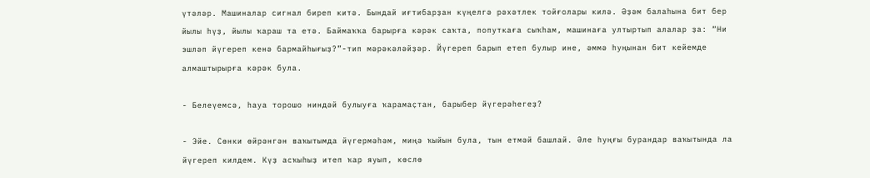үтәләр. Машиналар сигнал биреп китә. Бындай иғтибарҙан күңелгә рәхәтлек тойғолары килә. Әҙәм балаһына бит бер йылы һүҙ, йылы ҡараш та етә. Баймаҡҡа барырға кәрәк саҡта, попуткаға сыҡһам, машинаға ултыртып алалар ҙа: “Ни эшләп йүгереп кенә бармайһығыҙ?”-тип мәрәкәләйҙәр. Йүгереп барып етеп булыр ине, әммә һуңынан бит кейемде алмаштырырға кәрәк була.

- Белеүемсә, һауа торошо ниндәй булыуға ҡарамаҫтан, барыбер йүгерәһегеҙ?

- Эйе. Сөнки өйрәнгән ваҡытымда йүгермәһәм, миңә ҡыйын була, тын етмәй башлай. Әле һуңғы бурандар ваҡытында ла йүгереп килдем. Күҙ асҡыһыҙ итеп ҡар яуып, көслө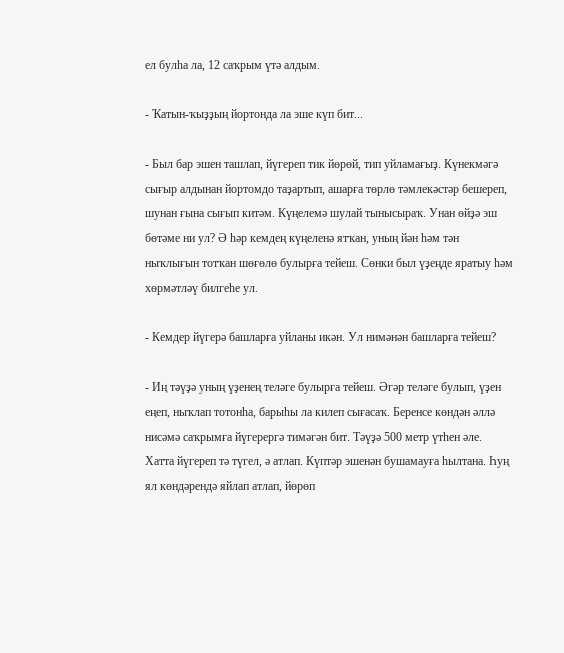ел булһа ла, 12 саҡрым үтә алдым.

- Ҡатын-ҡыҙҙың йортонда ла эше күп бит...

- Был бар эшен ташлап, йүгереп тик йөрөй, тип уйламағыҙ. Күнекмәгә сығыр алдынан йортомдо таҙартып, ашарға төрлө тәмлекәстәр бешереп, шунан ғына сығып китәм. Күңелемә шулай тынысыраҡ. Унан өйҙә эш бөтәме ни ул? Ә һәр кемдең күңеленә ятҡан, уның йән һәм тән ныҡлығын тотҡан шөғөлө булырға тейеш. Сөнки был үҙеңде яратыу һәм хөрмәтләү билгеһе ул.

- Кемдер йүгерә башларға уйланы икән. Ул нимәнән башларға тейеш?

- Иң тәүҙә уның үҙенең теләге булырға тейеш. Әгәр теләге булып, үҙен еңеп, ныҡлап тотонһа, барыһы ла килеп сығасаҡ. Беренсе көндән әллә нисәмә саҡрымға йүгерергә тимәгән бит. Тәүҙә 500 метр үтһен әле. Хатта йүгереп тә түгел, ә атлап. Күптәр эшенән бушамауға һылтана. Һуң ял көндәрендә яйлап атлап, йөрөп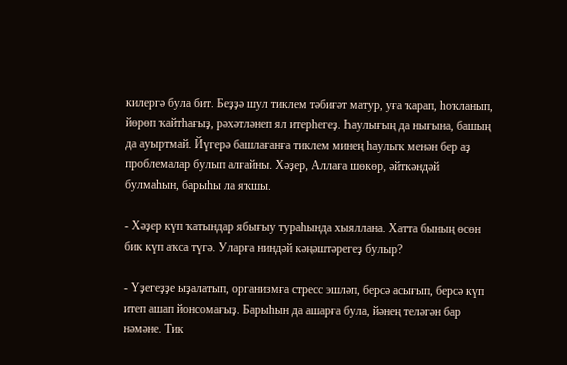килергә була бит. Беҙҙә шул тиклем тәбиғәт матур, уға ҡарап, һоҡланып, йөрөп ҡайтһағыҙ, рәхәтләнеп ял итерһегеҙ. Һаулығың да нығына, башың да ауыртмай. Йүгерә башлағанға тиклем минең һаулыҡ менән бер аҙ проблемалар булып алғайны. Хәҙер, Аллаға шөкөр, әйткәндәй булмаһын, барыһы ла яҡшы.

- Хәҙер күп ҡатындар ябығыу тураһында хыяллана. Хатта бының өсөн бик күп аҡса түгә. Уларға ниндәй кәңәштәрегеҙ булыр?

- Үҙегеҙҙе ыҙалатып, организмға стресс эшләп, берсә асығып, берсә күп итеп ашап йонсомағыҙ. Барыһын да ашарға була, йәнең теләгән бар нәмәне. Тик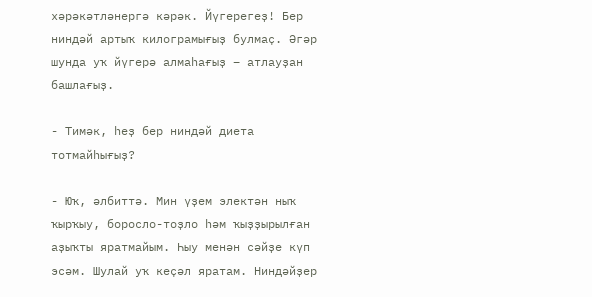хәрәкәтләнергә кәрәк. Йүгерегеҙ! Бер ниндәй артыҡ килограмығыҙ булмаҫ. Әгәр шунда уҡ йүгерә алмаһағыҙ – атлауҙан башлағыҙ.

- Тимәк, һеҙ бер ниндәй диета тотмайһығыҙ?

- Юҡ, әлбиттә. Мин үҙем электән ныҡ ҡырҡыу, боросло-тоҙло һәм ҡыҙҙырылған аҙыҡты яратмайым. Һыу менән сәйҙе күп эсәм. Шулай уҡ кеҫәл яратам. Ниндәйҙер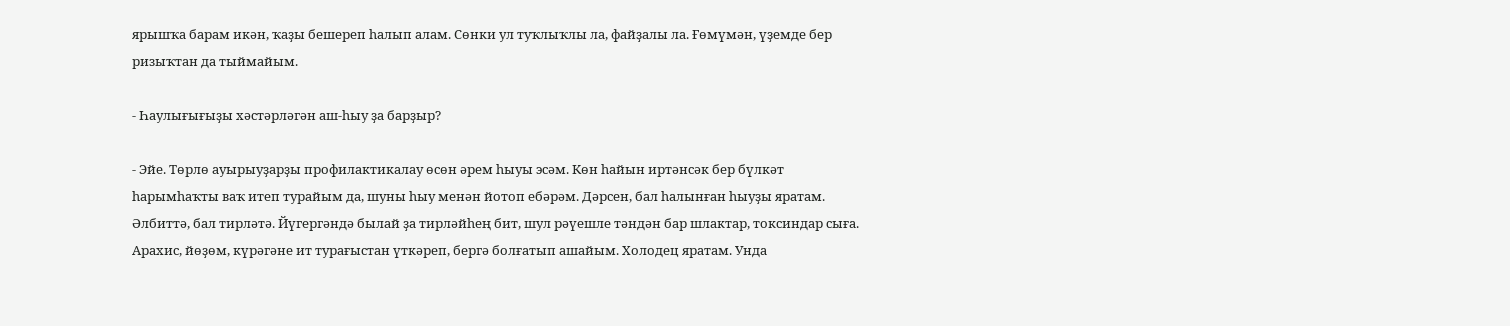ярышҡа барам икән, ҡаҙы бешереп һалып алам. Сөнки ул туҡлыҡлы ла, файҙалы ла. Ғөмүмән, үҙемде бер ризыҡтан да тыймайым.

- Һаулығығыҙы хәстәрләгән аш-һыу ҙа барҙыр?

- Эйе. Төрлө ауырыуҙарҙы профилактикалау өсөн әрем һыуы эсәм. Көн һайын иртәнсәк бер бүлкәт һарымһаҡты ваҡ итеп турайым да, шуны һыу менән йотоп ебәрәм. Дәрсен, бал һалынған һыуҙы яратам. Әлбиттә, бал тирләтә. Йүгергәндә былай ҙа тирләйһең бит, шул рәүешле тәндән бар шлактар, токсиндар сыға. Арахис, йөҙөм, күрәгәне ит турағыстан үткәреп, бергә болғатып ашайым. Холодец яратам. Унда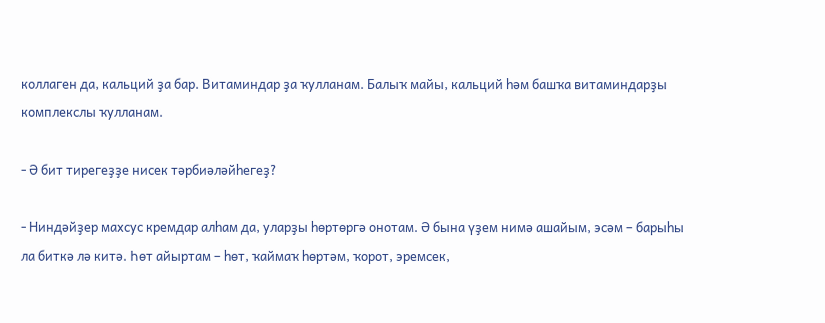коллаген да, кальций ҙа бар. Витаминдар ҙа ҡулланам. Балыҡ майы, кальций һәм башҡа витаминдарҙы комплекслы ҡулланам.

- Ә бит тирегеҙҙе нисек тәрбиәләйһегеҙ?

- Ниндәйҙер махсус кремдар алһам да, уларҙы һөртөргә онотам. Ә бына үҙем нимә ашайым, эсәм – барыһы ла биткә лә китә. Һөт айыртам – һөт, ҡаймаҡ һөртәм, ҡорот, эремсек,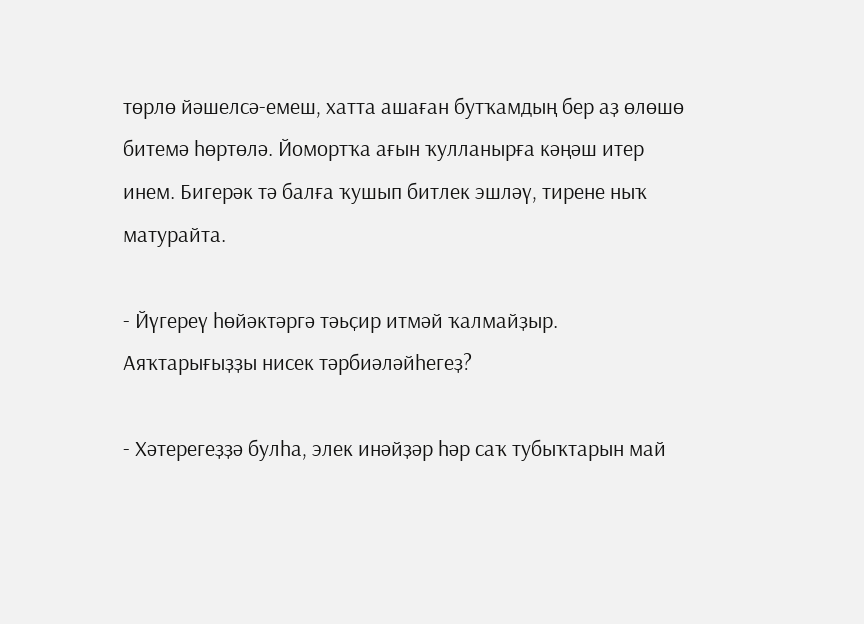төрлө йәшелсә-емеш, хатта ашаған бутҡамдың бер аҙ өлөшө битемә һөртөлә. Йомортҡа ағын ҡулланырға кәңәш итер инем. Бигерәк тә балға ҡушып битлек эшләү, тирене ныҡ матурайта.

- Йүгереү һөйәктәргә тәьҫир итмәй ҡалмайҙыр. Аяҡтарығыҙҙы нисек тәрбиәләйһегеҙ?

- Хәтерегеҙҙә булһа, элек инәйҙәр һәр саҡ тубыҡтарын май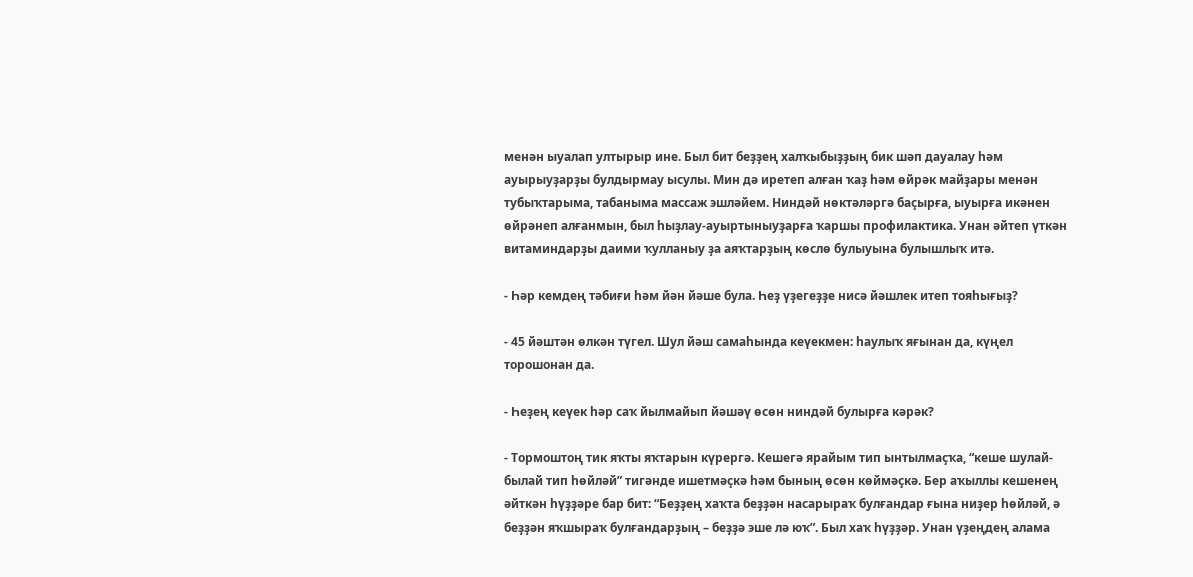менән ыуалап ултырыр ине. Был бит беҙҙең халҡыбыҙҙың бик шәп дауалау һәм ауырыуҙарҙы булдырмау ысулы. Мин дә иретеп алған ҡаҙ һәм өйрәк майҙары менән тубыҡтарыма, табаныма массаж эшләйем. Ниндәй нөктәләргә баҫырға, ыуырға икәнен өйрәнеп алғанмын, был һыҙлау-ауыртыныуҙарға ҡаршы профилактика. Унан әйтеп үткән витаминдарҙы даими ҡулланыу ҙа аяҡтарҙың көслө булыуына булышлыҡ итә.

- Һәр кемдең тәбиғи һәм йән йәше була. Һеҙ үҙегеҙҙе нисә йәшлек итеп тояһығыҙ?

- 45 йәштән өлкән түгел. Шул йәш самаһында кеүекмен: һаулыҡ яғынан да, күңел торошонан да.

- Һеҙең кеүек һәр саҡ йылмайып йәшәү өсөн ниндәй булырға кәрәк?

- Тормоштоң тик яҡты яҡтарын күрергә. Кешегә ярайым тип ынтылмаҫҡа, “кеше шулай-былай тип һөйләй” тигәнде ишетмәҫкә һәм бының өсөн көймәҫкә. Бер аҡыллы кешенең әйткән һүҙҙәре бар бит: “Беҙҙең хаҡта беҙҙән насарыраҡ булғандар ғына ниҙер һөйләй, ә беҙҙән яҡшыраҡ булғандарҙың – беҙҙә эше лә юҡ”. Был хаҡ һүҙҙәр. Унан үҙеңдең алама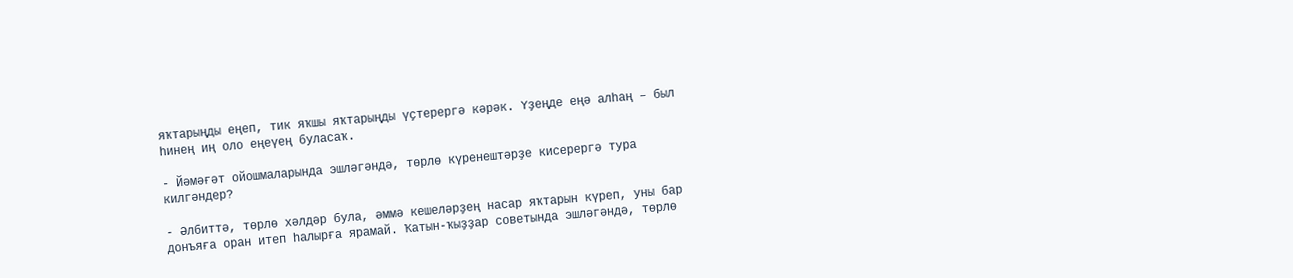яҡтарыңды еңеп, тик яҡшы яҡтарыңды үҫтерергә кәрәк. Үҙеңде еңә алһаң – был һинең иң оло еңеүең буласаҡ.

- Йәмәғәт ойошмаларында эшләгәндә, төрлө күренештәрҙе кисерергә тура килгәндер?

- Әлбиттә, төрлө хәлдәр була, әммә кешеләрҙең насар яҡтарын күреп, уны бар донъяға оран итеп һалырға ярамай. Ҡатын-ҡыҙҙар советында эшләгәндә, төрлө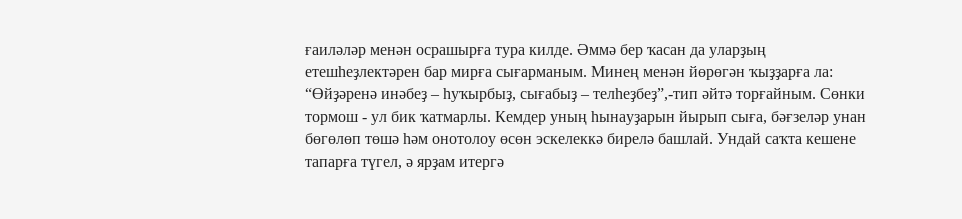ғаиләләр менән осрашырға тура килде. Әммә бер ҡасан да уларҙың етешһеҙлектәрен бар мирға сығарманым. Минең менән йөрөгән ҡыҙҙарға ла: “Өйҙәренә инәбеҙ – һуҡырбыҙ, сығабыҙ – телһеҙбеҙ”,-тип әйтә торғайным. Сөнки тормош - ул бик ҡатмарлы. Кемдер уның һынауҙарын йырып сыға, бәғзеләр унан бөгөлөп төшә һәм онотолоу өсөн эскелеккә бирелә башлай. Ундай саҡта кешене тапарға түгел, ә ярҙам итергә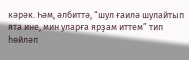кәрәк. Һәм, әлбиттә, “шул ғаилә шулайтып ята ине, мин уларға ярҙам иттем” тип һөйләп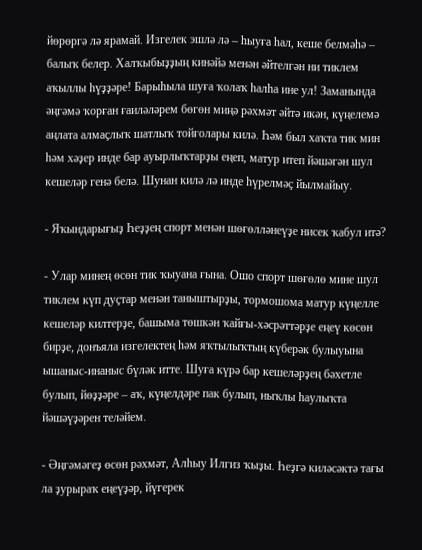йөрөргә лә ярамай. Изгелек эшлә лә – һыуға һал, кеше белмәһә – балыҡ белер. Халҡыбыҙҙың кинәйә менән әйтелгән ни тиклем аҡыллы һүҙҙәре! Барыһыла шуға ҡолаҡ һалһа ине ул! Заманында әңгәмә ҡорған ғаиләләрем бөгөн миңә рәхмәт әйтә икән, күңелемә аңлата алмаҫлыҡ шатлыҡ тойғолары килә. Һәм был хаҡта тик мин һәм хәҙер инде бар ауырлыҡтарҙы еңеп, матур итеп йәшәгән шул кешеләр генә белә. Шунан килә лә инде һүрелмәҫ йылмайыу.

- Яҡындарығыҙ Һеҙҙең спорт менән шөғөлләнеүҙе нисек ҡабул итә?

- Улар минең өсөн тик ҡыуана ғына. Ошо спорт шөғөлө мине шул тиклем күп дуҫтар менән таныштырҙы, тормошома матур күңелле кешеләр килтерҙе, башыма төшкән ҡайғы-хәсрәттәрҙе еңеү көсөн бирҙе, донъяла изгелектең һәм яҡтылыҡтың күберәк булыуына ышаныс-инаныс бүләк итте. Шуға күрә бар кешеләрҙең бәхетле булып, йөҙҙәре – аҡ, күңелдәре пак булып, ныҡлы һаулыҡта йәшәүҙәрен теләйем.

- Әңгәмәгеҙ өсөн рәхмәт, Алһыу Илгиз ҡыҙы. Һеҙгә киләсәктә тағы ла ҙурыраҡ еңеүҙәр, йүгерек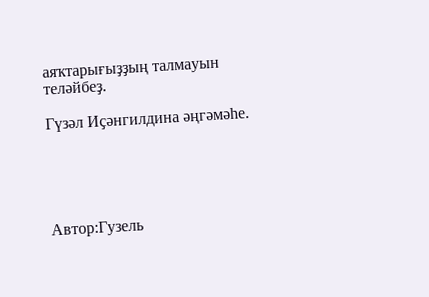аяҡтарығыҙҙың талмауын теләйбеҙ.

Гүзәл Иҫәнгилдина әңгәмәһе.





Автор:Гузель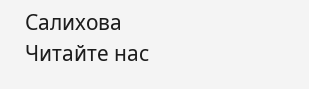Салихова
Читайте нас